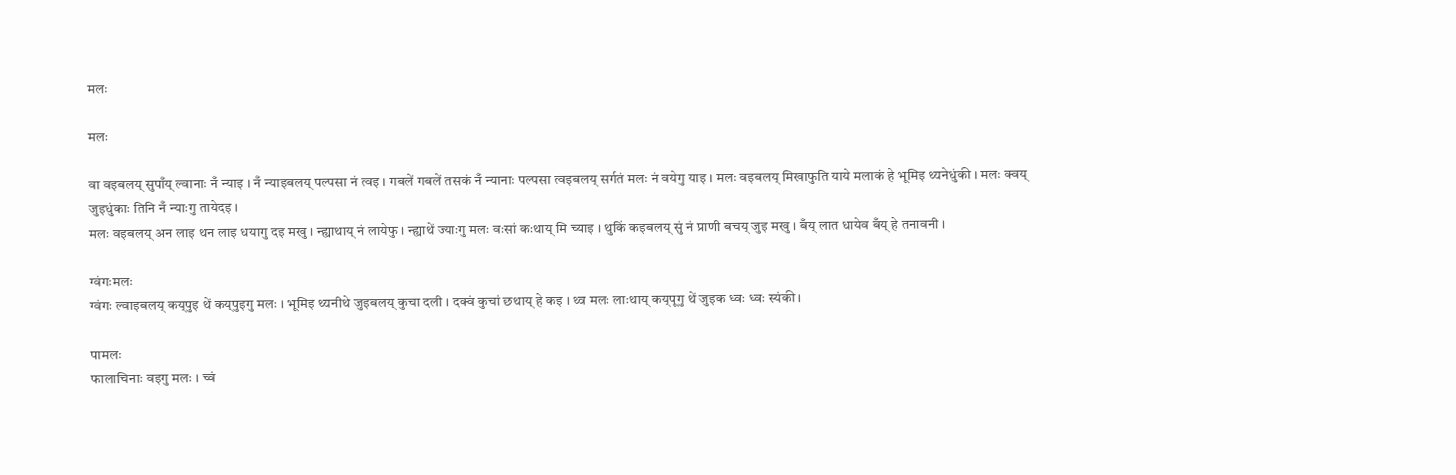मलः

मलः

वा वइबलय्‌ सुपाँय्‌ ल्वानाः नँ न्याइ । नँ न्याइबलय्‌ पल्पसा नं त्वइ । गबलें गबलें तसकं नँ न्यानाः पल्पसा त्वइबलय्‌ सर्गतं मलः नं वयेगु याइ । मलः वइबलय्‌ मिखाफुति याये मलाकं हे भूमिइ थ्यनेधुंकी । मलः क्वय्‌ जुइधुंकाः तिनि नँ न्याःगु तायेदइ ।
मलः वइबलय्‌ अन लाइ थन लाइ धयागु दइ मखु । न्ह्याथाय्‌ नं लायेफु । न्ह्याथें ज्याःगु मलः वःसां कःथाय्‌ मि च्याइ । थुकिं कइबलय्‌ सुं नं प्राणी बचय्‌ जुइ मखु । बँय्‌ लात धायेव बँय्‌ हे तनावनी ।

ग्वंगःमलः
ग्वंगः ल्वाइबलय्‌ कय्‌पुइ थें कय्‌पुइगु मलः । भूमिइ थ्यनीथे जुइबलय्‌ कुचा दली । दक्वं कुचां छथाय्‌ हे कइ । थ्व मलः लाःथाय्‌ कय्‌पूगु थें जुइक ध्वः ध्वः स्यंकी ।

पामलः
फालाचिनाः वइगु मलः । च्वं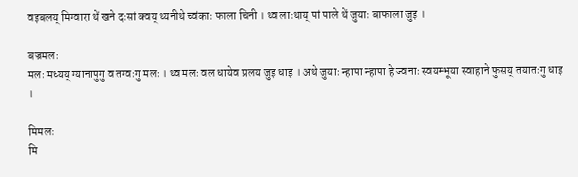वइबलय्‌ मिग्वारा थें खने दःसां क्वय्‌ थ्यनीथे च्वंकाः फाला चिनी । थ्व लाःथाय्‌ पां पाले थें जुयाः बाफाला जुइ ।

बज्रमलः
मलः मध्यय्‌ ग्यानापुगु व तग्वःगु मलः । थ्व मलः वल धायेव प्रलय जुइ धाइ । अथे जुयाः न्हापा न्हापा हे ज्वनाः स्वयम्भूया स्वाहाने फुसय्‌ तयातःगु धाइ ।

मिमलः
मि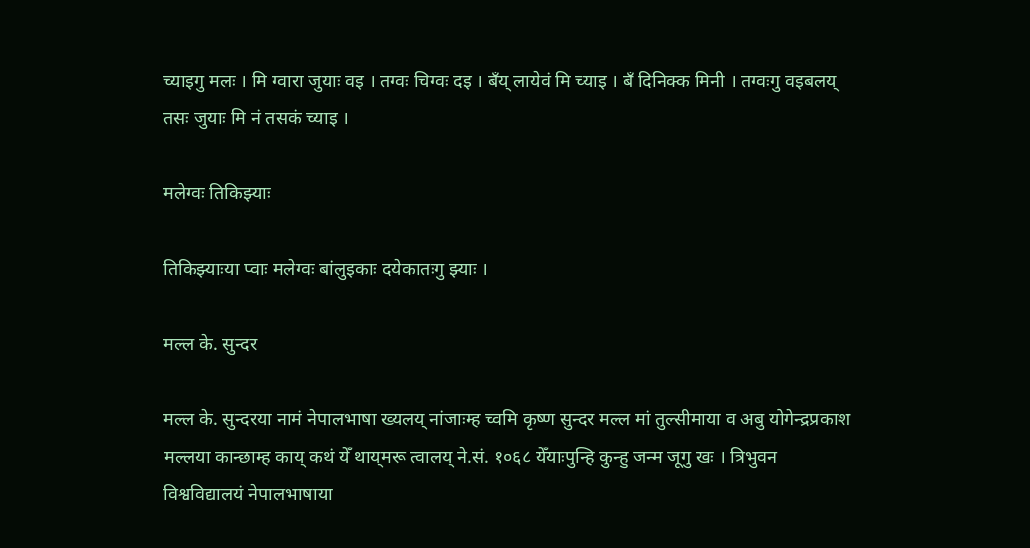च्याइगु मलः । मि ग्वारा जुयाः वइ । तग्वः चिग्वः दइ । बँय्‌ लायेवं मि च्याइ । बँ दिनिक्क मिनी । तग्वःगु वइबलय्‌ तसः जुयाः मि नं तसकं च्याइ ।

मलेग्वः तिकिझ्याः

तिकिझ्याःया प्वाः मलेग्वः बांलुइकाः दयेकातःगु झ्याः ।

मल्ल के. सुन्दर

मल्ल के. सुन्दरया नामं नेपालभाषा ख्यलय् नांजाःम्ह च्वमि कृष्ण सुन्दर मल्ल मां तुल्सीमाया व अबु योगेन्द्रप्रकाश मल्लया कान्छाम्ह काय् कथं येँ थाय्‌मरू त्वालय् ने.सं. १०६८ येँयाःपुन्हि कुन्हु जन्म जूगु खः । त्रिभुवन विश्वविद्यालयं नेपालभाषाया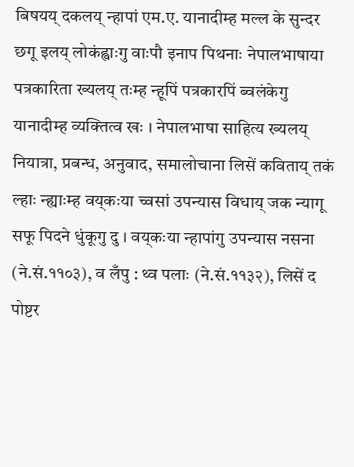बिषयय् दकलय् न्हापां एम.ए. यानादीम्ह मल्ल के सुन्दर छगू इलय् लोकंह्वाःगु वाःपौ इनाप पिथनाः नेपालभाषाया पत्रकारिता ख्यलय् तःम्ह न्हूपिं पत्रकारपिं ब्वलंकेगु यानादीम्ह व्यक्तित्व खः । नेपालभाषा साहित्य ख्यलय् नियात्रा, प्रबन्ध, अनुवाद, समालोचाना लिसें कविताय् तकं ल्हाः न्ह्याःम्ह वय्‌कःया च्वसां उपन्यास विधाय् जक न्यागू सफू पिदने धुंकूगु दु । वय्‌कःया न्हापांगु उपन्यास नसना (ने.सं.११०३), व लँपु : थ्व पलाः (ने.सं.११३२), लिसें द पोष्टर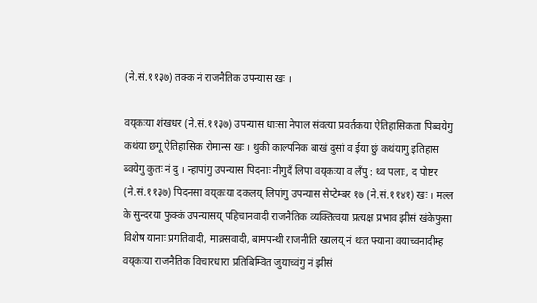(ने.सं.११३७) तक्क नं राजनैतिक उपन्यास खः ।

वय्‌कःया शंखधर (ने.सं.११३७) उपन्यास धाःसा नेपाल संवत्या प्रवर्तकया ऐतिहासिकता पिब्वयेगु कथंया छगू ऐतिहासिक रोमान्स खः । थुकी काल्पनिक बाखं दुसां व ईया छुं कथंयागु इतिहास ब्वयेगु कुतः नं दु । न्हापांगु उपन्यास पिदनाः नीगुदँ लिपा वय्‌कःया व लँपु : थ्व पलाः, द पोष्टर (ने.सं.११३७) पिदनसा वय्‌कःया दकलय् लिपांगु उपन्यास सेप्टेम्बर १७ (ने.सं.११४१) खः । मल्ल के सुन्दरया फुक्कं उपन्यासय् पहिचानवादी राजनैतिक व्यक्तित्वया प्रत्यक्ष प्रभाव झीसं खंकेफुसा विशेष यानाः प्रगतिवादी, माक्र्सवादी, बामपन्थी राजनीति ख्यलय् नं थःत फ्याना वयाच्वनादीम्ह वय्‌कःया राजनैतिक विचारधारा प्रतिबिम्वित जुयाच्वंगु नं झीसं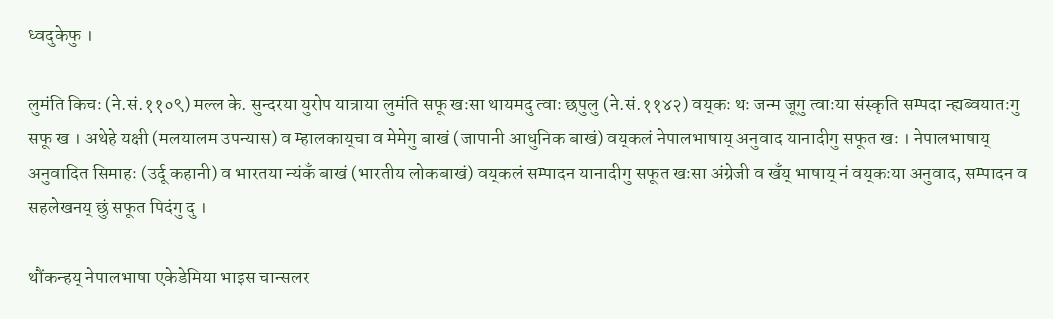ध्वदुकेफु ।

लुमंति किचः (ने.सं.११०९) मल्ल के. सुन्दरया युरोप यात्राया लुमंति सफू खःसा थायमदु त्वाः छपुलु (ने.सं.११४२) वय्‌कः थः जन्म जूगु त्वाःया संस्कृति सम्पदा न्ह्यब्वयातःगु सफू ख । अथेहे यक्षी (मलयालम उपन्यास) व म्हालकाय्‌चा व मेमेगु बाखं (जापानी आधुनिक बाखं) वय्‌कलं नेपालभाषाय् अनुवाद यानादीगु सफूत खः । नेपालभाषाय् अनुवादित सिमाहः (उर्दू कहानी) व भारतया न्यंकँ बाखं (भारतीय लोकबाखं) वय्‌कलं सम्पादन यानादीगु सफूत खःसा अंग्रेजी व खँय् भाषाय् नं वय्‌कःया अनुवाद, सम्पादन व सहलेखनय् छुं सफूत पिदंगु दु ।

थौंकन्हय् नेपालभाषा एकेडेमिया भाइस चान्सलर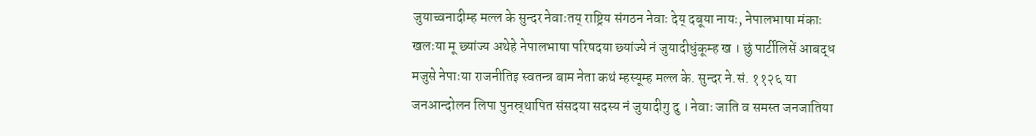जुयाच्वनादीम्ह मल्ल के सुन्दर नेवाःतय् राष्ट्रिय संगठन नेवाः देय् दबूया नायः, नेपालभाषा मंकाः खलःया मू छ्यांज्य अथेहे नेपालभाषा परिषदया छ्यांज्ये नं जुयादीधुंकूम्ह ख । छुं पार्टीलिसें आबद्ध मजुसे नेपाःया राजनीतिइ स्वतन्त्र बाम नेता कथं म्हस्यूम्ह मल्ल के. सुन्दर ने.सं. ११२६ या जनआन्दोलन लिपा पुनस्र्थापित संसदया सदस्य नं जुयादीगु दु । नेवाः जाति व समस्त जनजातिया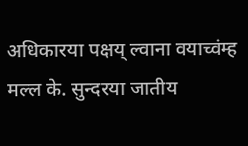अधिकारया पक्षय् ल्वाना वयाच्वंम्ह मल्ल के. सुन्दरया जातीय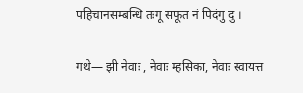पहिचानसम्बन्धि तःगू सफूत नं पिदंगु दु ।

गथे— झी नेवाः , नेवाः म्हसिका, नेवाः स्वायत्त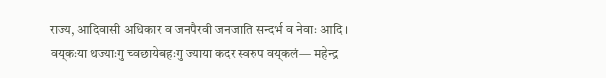राज्य, आदिवासी अधिकार व जनपैरवी जनजाति सन्दर्भ व नेवाः आदि । वय्‌कःया थज्याःगु च्वछायेबहःगु ज्याया कदर स्वरुप वय्‌कलं— महेन्द्र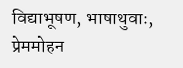विद्याभूषण, भाषाथुवाः, प्रेममोहन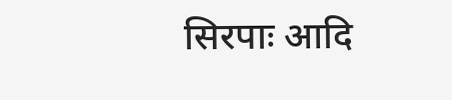सिरपाः आदि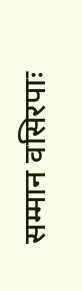सम्मान वसिरपाः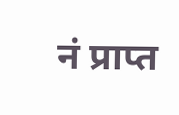नं प्राप्त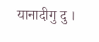यानादीगु दु ।